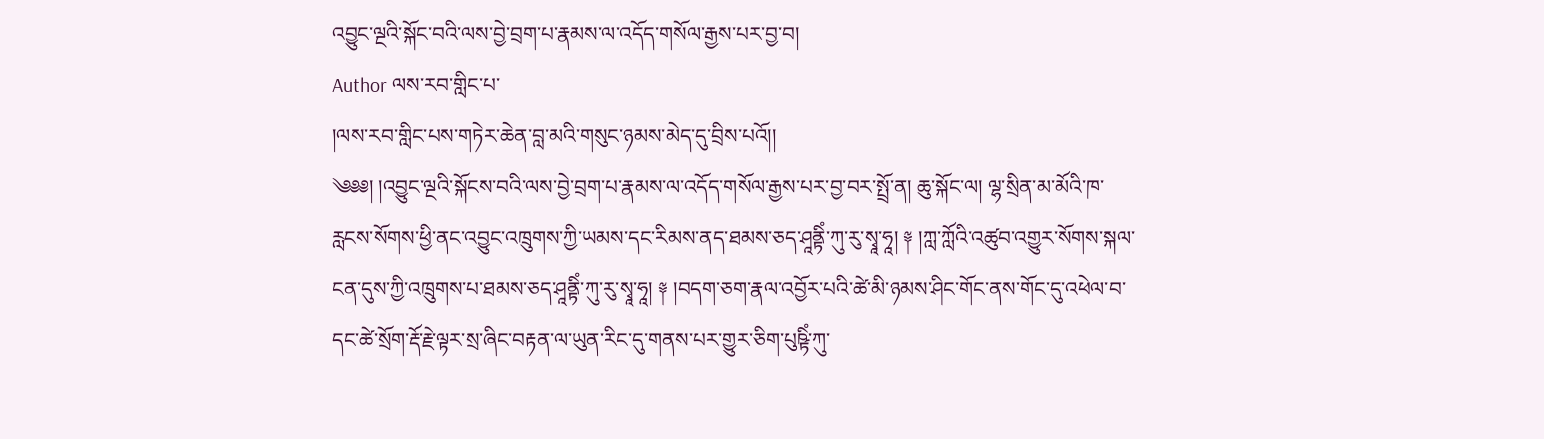འབྱུང་ལྔའི་སྐོང་བའི་ལས་བྱེ་བྲག་པ་རྣམས་ལ་འདོད་གསོལ་རྒྱས་པར་བྱ་བ།
Author ལས་རབ་གླིང་པ་
།ལས་རབ་གླིང་པས་གཏེར་ཆེན་བླ་མའི་གསུང་ཉམས་མེད་དུ་བྲིས་པའོ།།
༄༅༅། །འབྱུང་ལྔའི་སྐོངས་བའི་ལས་བྱེ་བྲག་པ་རྣམས་ལ་འདོད་གསོལ་རྒྱས་པར་བྱ་བར་སྤྲོ་ན། ཆུ་སྐོང་ལ། ལྷ་སྲིན་མ་མོའི་ཁ་རླངས་སོགས་ཕྱི་ནང་འབྱུང་འཁྲུགས་ཀྱི་ཡམས་དང་རིམས་ནད་ཐམས་ཅད་ཤཱནྟིཾ་ཀུ་རུ་སྭཱ་ཧཱ། ༈ །ཀླ་ཀློའི་འཚུབ་འགྱུར་སོགས་སྐལ་ངན་དུས་ཀྱི་འཁྲུགས་པ་ཐམས་ཅད་ཤཱནྟིཾ་ཀུ་རུ་སྭཱ་ཧཱ། ༈ །བདག་ཅག་རྣལ་འབྱོར་པའི་ཚེ་མི་ཉམས་ཤིང་གོང་ནས་གོང་དུ་འཕེལ་བ་དང་ཚེ་སྲོག་རྡོ་རྗེ་ལྟར་སྲ་ཞིང་བརྟན་ལ་ཡུན་རིང་དུ་གནས་པར་གྱུར་ཅིག་པུཥྟིཾ་ཀུ་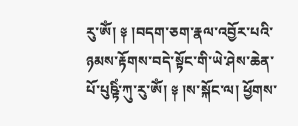རུ་ཨོཾ། ༈ །བདག་ཅག་རྣལ་འབྱོར་པའི་ཉམས་རྟོགས་བདེ་སྟོང་གི་ཡེ་ཤེས་ཆེན་པོ་པུཥྟིཾ་ཀུ་རུ་ཨོཾ། ༈ །ས་སྐོང་ལ། ཕྱོགས་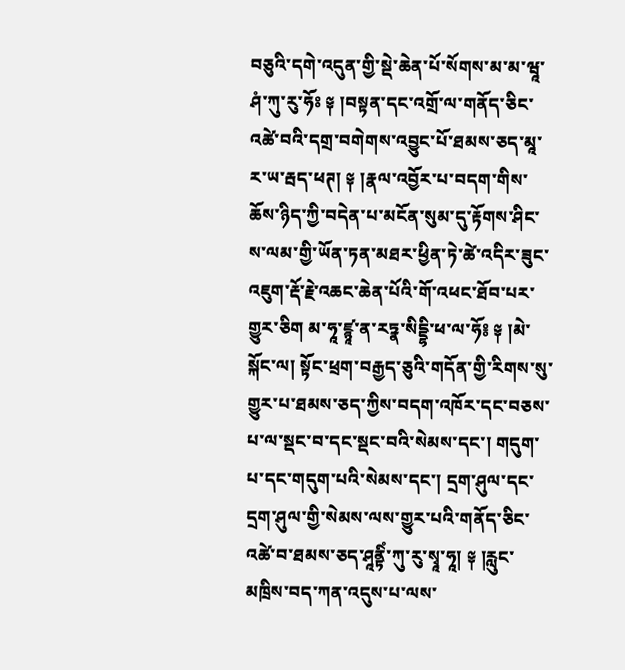བཅུའི་དགེ་འདུན་གྱི་སྡེ་ཆེན་པོ་སོགས་མ་མ་ཝཱ་ཤཾ་ཀུ་རུ་ཧོཿ ༈ །བསྟན་དང་འགྲོ་ལ་གནོད་ཅིང་འཚེ་བའི་དགྲ་བགེགས་འབྱུང་པོ་ཐམས་ཅད་མཱ་ར་ཡ་རྦད་ཕཊ། ༈ །རྣལ་འབྱོར་པ་བདག་གིས་ཆོས་ཉིད་ཀྱི་བདེན་པ་མངོན་སུམ་དུ་རྟོགས་ཤིང་ས་ལམ་གྱི་ཡོན་ཏན་མཐར་ཕྱིན་ཏེ་ཚེ་འདིར་ཟུང་འཇུག་རྡོ་རྗེ་འཆང་ཆེན་པོའི་གོ་འཕང་ཐོབ་པར་གྱུར་ཅིག མ་ཧཱ་ཛྙཱ་ན་རཏྣ་སིདྡྷི་ཕ་ལ་ཧོ༔ ༈ །མེ་སྐོང་ལ། སྟོང་ཕྲག་བརྒྱད་ཅུའི་གདོན་གྱི་རིགས་སུ་གྱུར་པ་ཐམས་ཅད་ཀྱིས་བདག་འཁོར་དང་བཅས་པ་ལ་སྡང་བ་དང་སྡང་བའི་སེམས་དང་། གདུག་པ་དང་གདུག་པའི་སེམས་དང་། དྲག་ཤུལ་དང་དྲག་ཤུལ་གྱི་སེམས་ལས་གྱུར་པའི་གནོད་ཅིང་འཚེ་བ་ཐམས་ཅད་ཤཱནྟིཾ་ཀུ་རུ་སྭཱ་ཧཱ། ༈ །རླུང་མཁྲིས་བད་ཀན་འདུས་པ་ལས་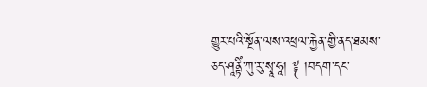གྱུར་པའི་སྔོན་ལས་འཕྲལ་རྐྱེན་གྱི་ནད་ཐམས་ཅད་ཤཱནྟིཾ་ཀུ་རུ་སྭཱ་ཧཱ། ༈ །བདག་དང་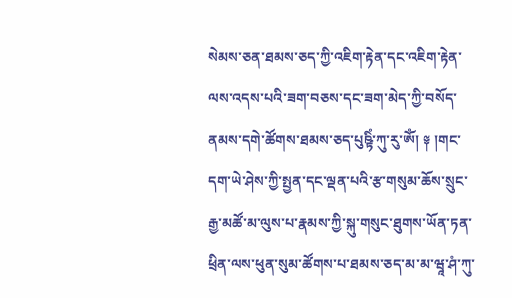སེམས་ཅན་ཐམས་ཅད་ཀྱི་འཇིག་རྟེན་དང་འཇིག་རྟེན་ལས་འདས་པའི་ཟག་བཅས་དང་ཟག་མེད་ཀྱི་བསོད་ནམས་དགེ་ཚོགས་ཐམས་ཅད་པུཥྟིཾ་ཀུ་རུ་ཨོཾ། ༈ །གང་དག་ཡེ་ཤེས་ཀྱི་སྤྱན་དང་ལྡན་པའི་རྩ་གསུམ་ཆོས་སྲུང་རྒྱ་མཚོ་མ་ལུས་པ་རྣམས་ཀྱི་སྐུ་གསུང་ཐུགས་ཡོན་ཏན་ཕྲིན་ལས་ཕུན་སུམ་ཚོགས་པ་ཐམས་ཅད་མ་མ་ཝཱ་ཤཾ་ཀུ་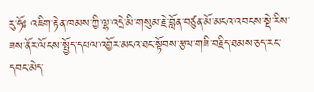རུ་ཧོཿ འཇིག་རྟེན་ཁམས་ཀྱི་ལྷ་འདྲེ་མི་གསུམ་རྗེ་བློན་བཙུན་མོ་མངའ་འབངས་སྡེ་རིས་ཟས་ནོར་ལོངས་སྤྱོད་དཔལ་འབྱོར་མངའ་ཐང་སྟོབས་རྩལ་གཟི་བརྗིད་ཐམས་ཅད་རང་དབང་མེད་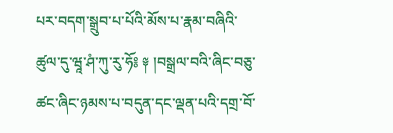པར་བདག་སྒྲུབ་པ་པོའི་མོས་པ་རྣམ་བཞིའི་ཚུལ་དུ་ཝཱ་ཤཾ་ཀུ་རུ་ཧོ༔ ༈ །བསྒྲལ་བའི་ཞིང་བཅུ་ཚང་ཞིང་ཉམས་པ་བདུན་དང་ལྡན་པའི་དགྲ་བོ་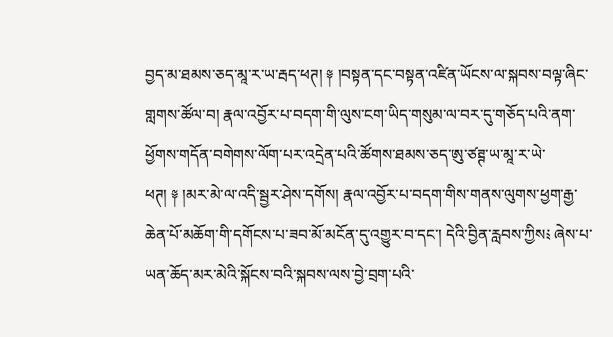བྱད་མ་ཐམས་ཅད་མཱ་ར་ཡ་རྦད་ཕཊ། ༈ །བསྟན་དང་བསྟན་འཛིན་ཡོངས་ལ་སྐབས་བལྟ་ཞིང་གླགས་ཚོལ་བ། རྣལ་འབྱོར་པ་བདག་གི་ལུས་ངག་ཡིད་གསུམ་ལ་བར་དུ་གཅོད་པའི་ནག་ཕྱོགས་གདོན་བགེགས་ལོག་པར་འདྲེན་པའི་ཚོགས་ཐམས་ཅད་ཨུ་ཙཊྚ་ཡ་མཱ་ར་ཡེ་ཕཊ། ༈ །མར་མེ་ལ་འདི་སྦྱར་ཤེས་དགོས། རྣལ་འབྱོར་པ་བདག་གིས་གནས་ལུགས་ཕྱག་རྒྱ་ཆེན་པོ་མཆོག་གི་དགོངས་པ་ཟབ་མོ་མངོན་དུ་འགྱུར་བ་དང་། དེའི་བྱིན་རླབས་ཀྱིས༴ ཞེས་པ་ཡན་ཆོད་མར་མེའི་སྐོངས་བའི་སྐབས་ལས་བྱེ་བྲག་པའི་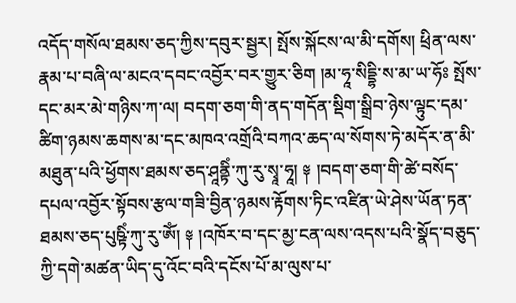འདོད་གསོལ་ཐམས་ཅད་ཀྱིས་དབུར་སྦྱར། སྤོས་སྐོངས་ལ་མི་དགོས། ཕྲིན་ལས་རྣམ་པ་བཞི་ལ་མངའ་དབང་འབྱོར་བར་གྱུར་ཅིག །མ་ཧཱ་སིདྡྷི་ས་མ་ཡ་ཧོཿ སྤོས་དང་མར་མེ་གཉིས་ཀ་ལ། བདག་ཅག་གི་ནད་གདོན་སྡིག་སྒྲིབ་ཉེས་ལྟུང་དམ་ཚིག་ཉམས་ཆགས་མ་དང་མཁའ་འགྲོའི་བཀའ་ཆད་ལ་སོགས་ཏེ་མདོར་ན་མི་མཐུན་པའི་ཕྱོགས་ཐམས་ཅད་ཤཱནྟིཾ་ཀུ་རུ་སྭཱ་ཧཱ། ༈ །བདག་ཅག་གི་ཚེ་བསོད་དཔལ་འབྱོར་སྟོབས་རྩལ་གཟི་བྱིན་ཉམས་རྟོགས་ཏིང་འཛིན་ཡེ་ཤེས་ཡོན་ཏན་ཐམས་ཅད་པུཥྟིཾ་ཀུ་རུ་ཨོཾ། ༈ །འཁོར་བ་དང་མྱ་ངན་ལས་འདས་པའི་སྣོད་བཅུད་ཀྱི་དགེ་མཚན་ཡིད་དུ་འོང་བའི་དངོས་པོ་མ་ལུས་པ་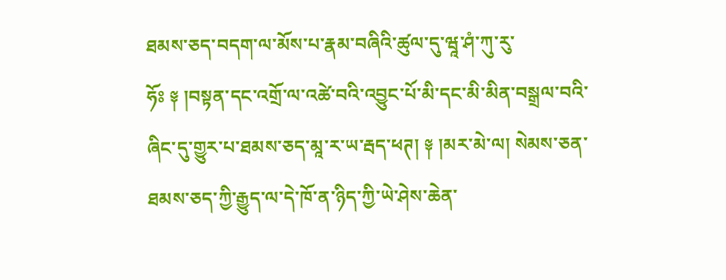ཐམས་ཅད་བདག་ལ་མོས་པ་རྣམ་བཞིའི་ཚུལ་དུ་ཝཱ་ཤཾ་ཀུ་རུ་ཧོཿ ༈ །བསྟན་དང་འགྲོ་ལ་འཚེ་བའི་འབྱུང་པོ་མི་དང་མི་མིན་བསྒྲལ་བའི་ཞིང་དུ་གྱུར་པ་ཐམས་ཅད་མཱ་ར་ཡ་རྦད་ཕཊ། ༈ །མར་མེ་ལ། སེམས་ཅན་ཐམས་ཅད་ཀྱི་རྒྱུད་ལ་དེ་ཁོ་ན་ཉིད་ཀྱི་ཡེ་ཤེས་ཆེན་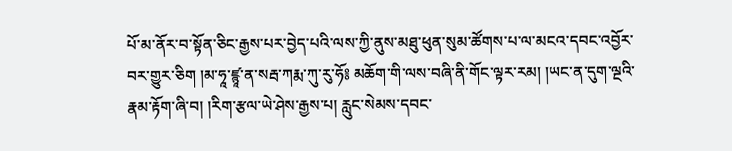པོ་མ་ནོར་བ་སྟོན་ཅིང་རྒྱས་པར་བྱེད་པའི་ལས་ཀྱི་ནུས་མཐུ་ཕུན་སུམ་ཚོགས་པ་ལ་མངའ་དབང་འབྱོར་བར་གྱུར་ཅིག །མ་ཧཱ་ཛྙཱ་ན་སརྦ་ཀརྨ་ཀུ་རུ་ཧོ༔ མཆོག་གི་ལས་བཞི་ནི་གོང་ལྟར་རམ། །ཡང་ན་དུག་ལྔའི་རྣམ་རྟོག་ཞི་བ། །རིག་རྩལ་ཡེ་ཤེས་རྒྱས་པ། རླུང་སེམས་དབང་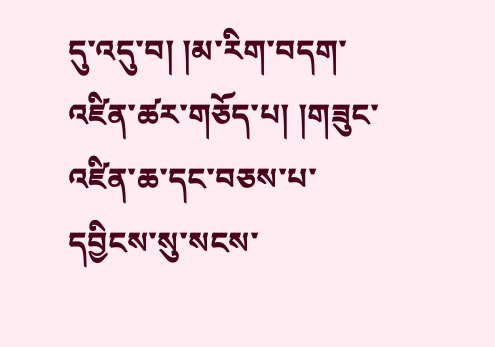དུ་འདུ་བ། །མ་རིག་བདག་འཛིན་ཚར་གཅོད་པ། །གཟུང་འཛིན་ཆ་དང་བཅས་པ་དབྱིངས་སུ་སངས་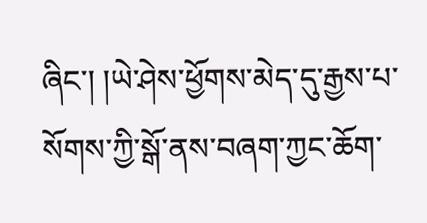ཞིང་། །ཡེ་ཤེས་ཕྱོགས་མེད་དུ་རྒྱས་པ་སོགས་ཀྱི་སྒོ་ནས་བཞག་ཀྱང་ཆོག་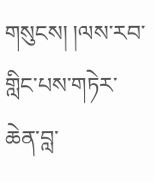གསུངས། །ལས་རབ་གླིང་པས་གཏེར་ཆེན་བླ་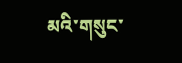མའི་གསུང་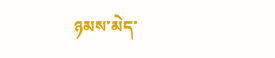ཉམས་མེད་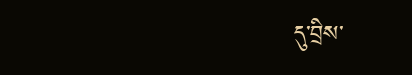དུ་བྲིས་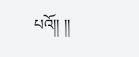པའོ།། །།